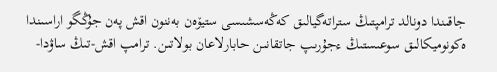جاقىندا دونالد ترامپتىڭ ستراتەگيالىق كەڭەسشىسى ستيۆەن بەننون اقش پەن جۇڭگو اراسىندا ەكونوميكالىق سوعىستىڭ ءجۇرىپ جاتقانىن حابارلاعان بولاتىن. ترامپ اقش-تىڭ ساۋدا-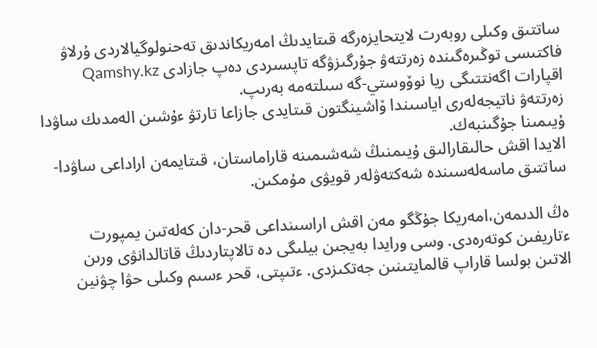ساتتىق وكىلى روبەرت لايتحايزەرگە قىتايدىڭ امەريكاندىق تەحنولوگيالاردى ۇرلاۋ فاكتىسى توڭىرەگىندە زەرتتەۋ جۇرگىزۋگە تاپسىردى دەپ جازادى Qamshy.kz اقپارات اگەنتتىگى ريا نوۆوستي-گە سىلتەمە بەرىپ.
زەرتتەۋ ناتيجەلەرى اياسىندا ۆاشينگتون قىتايدى جازاعا تارتۋ ءۇشىن الەمدىك ساۋدا ۇيىمىنا جۇگىنبەك.
الايدا اقش حالىقارالىق ۇيىمنىڭ شەشىمىنە قاراماستان، قىتايمەن اراداعى ساۋدا-ساتتىق ماسەلەسىندە شەكتەۋلەر قويۋى مۇمكىن.

ەڭ الدىمەن،امەريكا جۇڭگو مەن اقش اراسىنداعى قحر-دان كەلەتىن يمپورت ءتاريفىن كوتەرەدى. وسى ورايدا بەيجىن بيلىگى دە تالاپتاردىڭ قاتالدانۋى ورىن الاتىن بولسا قاراپ قالمايتىنىن جەتكىزدى. ءتىپتى، قحر ءسىم وكىلى حۋا چۋنين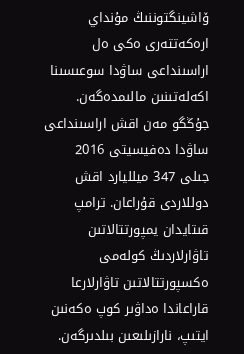ۆاشينگتوننىڭ مۇنداي ارەكەتتەرى ەكى ەل اراسىنداعى ساۋدا سوعىسىنا اكەلەتىنىن مالىمدەگەن.
جۇڭگو مەن اقش اراسىنداعى ساۋدا دەفيسيتى 2016 جىلى 347 ميلليارد اقش دوللاردى قۇراعان. ترامپ قىتايدان يمپورتتالاتىن تاۋارلاردىڭ كولەمى ەكسپورتتالاتىن تاۋارلارعا قاراعاندا ەداۋىر كوپ ەكەنىن ايتىپ، نارازىلىعىن بىلدىرگەن.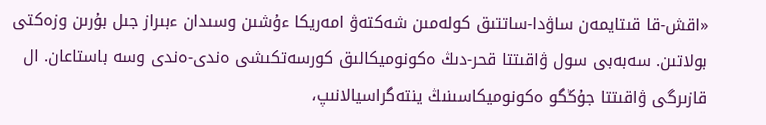«اقش-قا قىتايمەن ساۋدا-ساتتىق كولەمىن شەكتەۋ امەريكا ءۇشىن وسىدان ءبىراز جىل بۇرىن وزەكتى بولاتىن. سەبەبى سول ۋاقىتتا قحر-دىڭ ەكونوميكالىق كورسەتكىشى ەندى-ەندى وسە باستاعان. ال قازىرگى ۋاقىتتا جۇڭگو ەكونوميكاسىنىڭ ينتەگراسيالانىپ،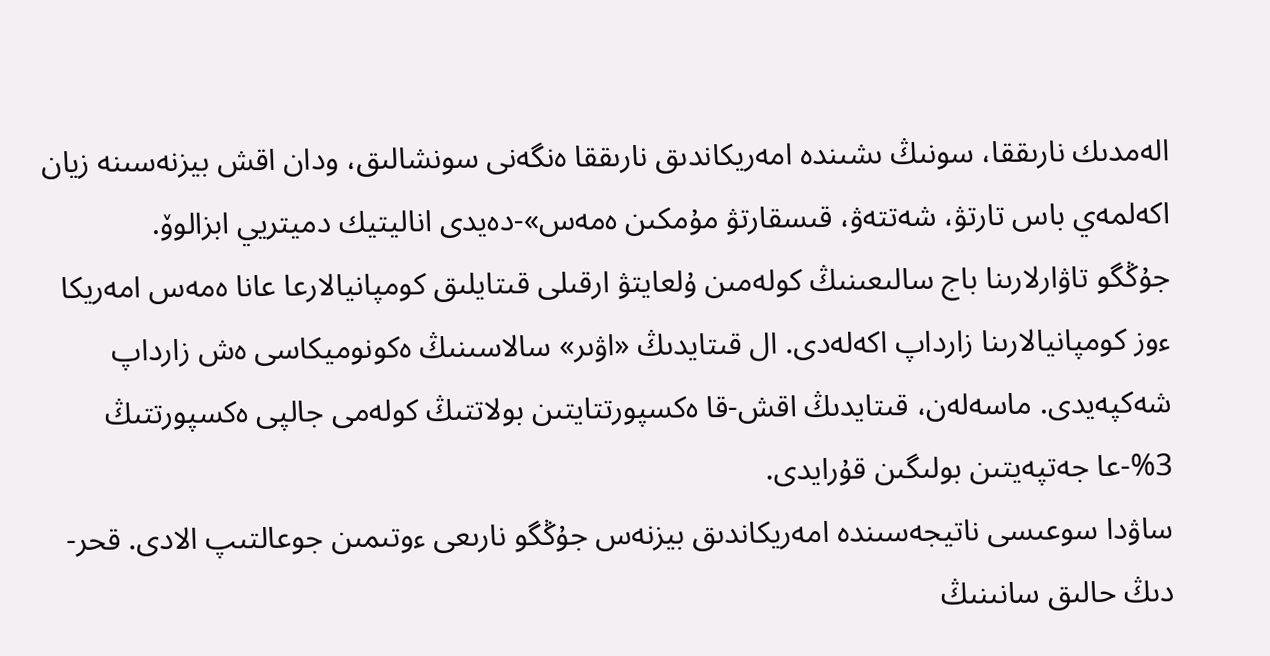الەمدىك نارىققا، سونىڭ ىشىندە امەريكاندىق نارىققا ەنگەنى سونشالىق، ودان اقش بيزنەسىنە زيان اكەلمەي باس تارتۋ، شەتتەۋ، قىسقارتۋ مۇمكىن ەمەس»-دەيدى اناليتيك دميتريي ابزالوۆ.
جۇڭگو تاۋارلارىنا باج سالىعىنىڭ كولەمىن ۇلعايتۋ ارقىلى قىتايلىق كومپانيالارعا عانا ەمەس امەريكا ءوز كومپانيالارىنا زارداپ اكەلەدى. ال قىتايدىڭ «اۋىر» سالاسىنىڭ ەكونوميكاسى ەش زارداپ شەكپەيدى. ماسەلەن، قىتايدىڭ اقش-قا ەكسپورتتايتىن بولاتتىڭ كولەمى جالپى ەكسپورتتىڭ 3%-عا جەتپەيتىن بولىگىن قۇرايدى.
ساۋدا سوعىسى ناتيجەسىندە امەريكاندىق بيزنەس جۇڭگو نارىعى ءوتىمىن جوعالتىپ الادى. قحر-دىڭ حالىق سانىنىڭ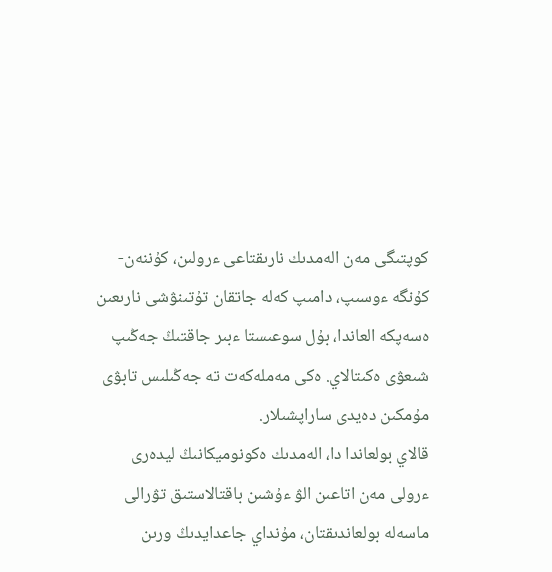كوپتىگى مەن الەمدىك نارىقتاعى ءرولىن، كۇننەن-كۇنگە ءوسىپ، دامىپ كەلە جاتقان تۇتىنۋشى نارىعىن ەسەپكە العاندا، بۇل سوعىستا ءبىر جاقتىڭ جەڭىپ شىعۋى ەكىتالاي. ەكى مەملەكەت تە جەڭىلىس تابۋى مۇمكىن دەيدى ساراپشىلار.
قالاي بولعاندا دا، الەمدىك ەكونوميكانىڭ ليدەرى ءرولى مەن اتاعىن الۋ ءۇشىن باقتالاستىق تۋرالى ماسەلە بولعاندىقتان، مۇنداي جاعدايدىڭ ورىن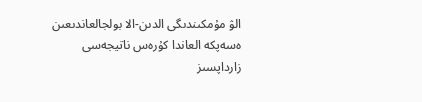الۋ مۇمكىندىگى الدىن-الا بولجالعاندىعىن ەسەپكە العاندا كۇرەس ناتيجەسى زارداپسىز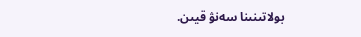بولاتىنىنا سەنۋ قيىن.